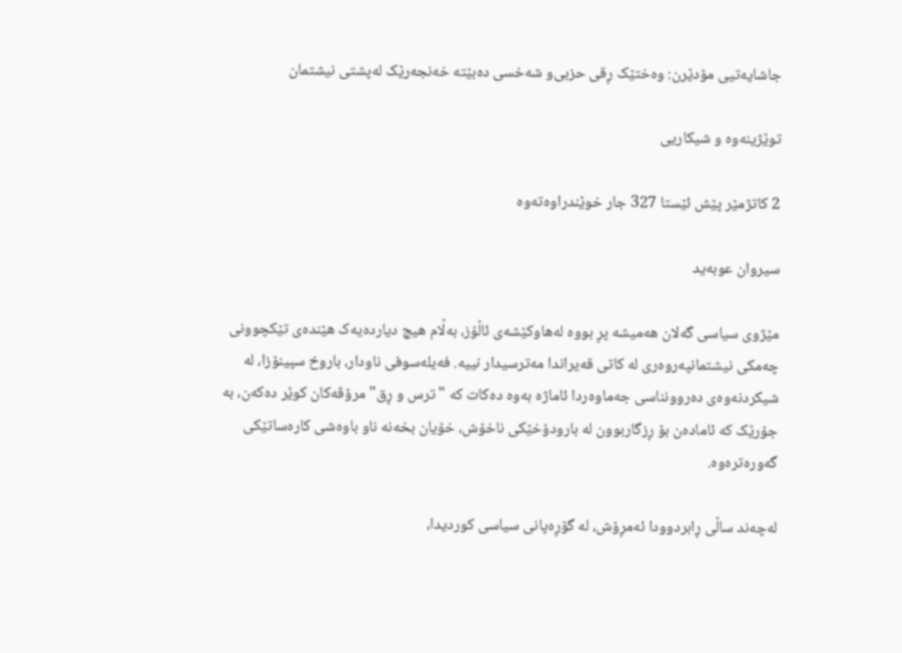جاشایەتیی مۆدێرن: وەختێک ڕقی حزبی‌و شەخسی دەبێتە خەنجەرێک لەپشتی نیشتمان

توێژینەوە و شیکاریی

2 کاتژمێر پێش ئێستا‌ 327 جار خوێندراوه‌ته‌وه

سیروان عوبەید

مێژوی سیاسی گەلان هەمیشە پڕ بووە لەهاوکێشەی ئاڵۆز، بەڵام هیچ دیاردەیەک هێندەی تێکچوونی چەمکی نیشتمانپەروەری لە کاتی قەیراندا مەترسیدار نییە. فەیلەسوفی ناودار، باروخ سپینۆزا، لە شیکردنەوەی دەروونناسی جەماوەردا ئاماژە بەوە دەکات کە "ترس و ڕق" مرۆڤەکان کوێر دەکەن، بە جۆرێک کە ئامادەن بۆ ڕزگاربوون لە بارودۆخێکی ناخۆش، خۆیان بخەنە ناو باوەشی کارەساتێکی گەورەترەوە.

لەچەند ساڵی ڕابردوودا ئەمڕۆش، لە گۆڕەپانی سیاسی کوردیدا،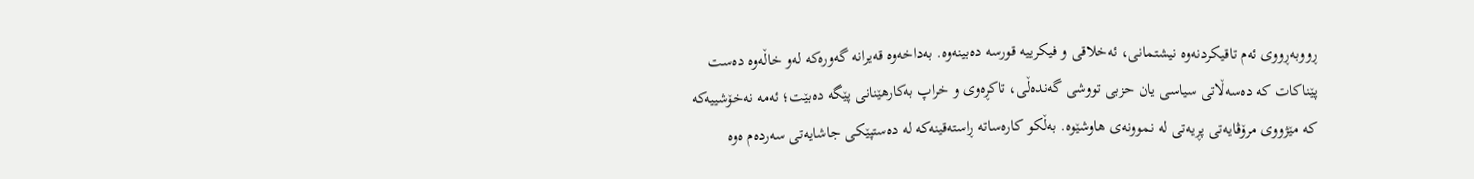ڕووبەڕووی ئەم تاقیکردنەوە نیشتمانی، ئەخلاقی و فیکرییە قورسە دەبینەوە. بەداخەوە قەیرانە گەورەکە لەو خاڵەوە دەست پێناکات کە دەسەڵاتی سیاسی یان حزبی تووشی گەندەڵی، تاکڕەوی و خراپ بەکارهێنانی پێگە دەبێت؛ ئەمە نەخۆشییەکە کە مێژووی مرۆڤایەتی پڕیەتی لە نموونەی هاوشێوە. بەڵکو کارەساتە ڕاستەقینەکە لە دەستپێکی جاشایەتی سەردەم ەوە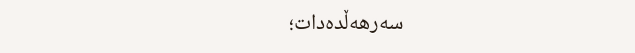سەرهەڵدەدات؛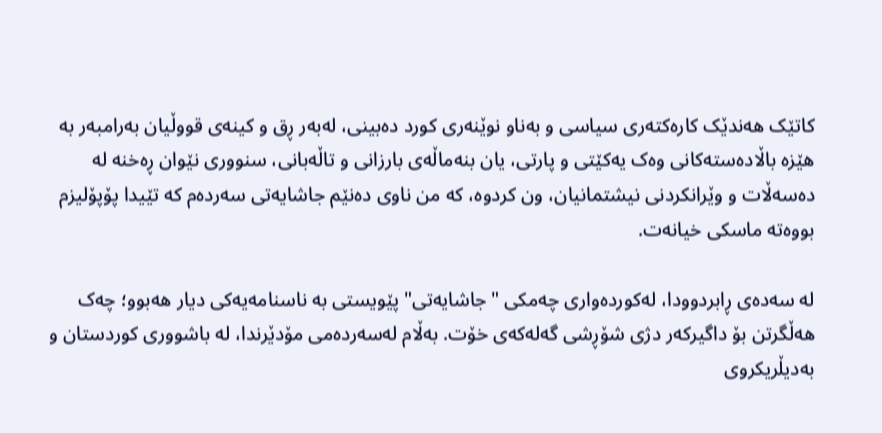کاتێک هەندێک کارەکتەری سیاسی و بەناو نوێنەری کورد دەبینی، لەبەر ڕق و کینەی قووڵیان بەرامبەر بە هێزە باڵادەستەکانی وەک یەکێتی و پارتی، یان بنەماڵەی بارزانی و تاڵەبانی، سنووری نێوان ڕەخنە لە دەسەڵات و وێرانکردنی نیشتمانیان، ون کردوە، کە من ناوی دەنێم جاشایەتی سەردەم کە تێیدا پۆپۆلیزم بووەتە ماسکی خیانەت.

لە سەدەی ڕابردوودا، لەکوردەواری چەمکی "جاشایەتی" پێویستی بە ناسنامەیەکی دیار هەبوو؛ چەک هەڵگرتن بۆ داگیرکەر دژی شۆڕشی گەلەکەی خۆت. بەڵام لەسەردەمی مۆدێرندا، لە باشووری کوردستان و بەدیڵریکروی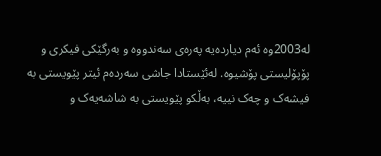لە2003وه‌ ئەم دیاردەیە پەرەی سەندووە و بەرگێکی فیکری و پۆپۆلیستی پۆشیوە. لەئێستادا جاشی سەردەم ئیتر پێویستی بە فیشەک و چەک نییە، بەڵکو پێویستی بە شاشەیەک و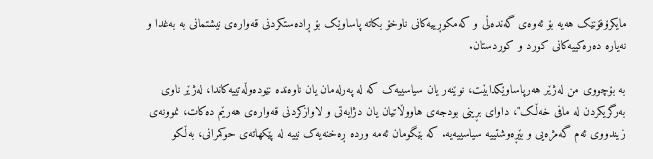مایکرۆفۆنێک هەیە بۆ ئەوەی گەندەڵی و کەمکوڕییەکانی ناوخۆ بکاتە پاساوێک بۆ ڕادەستکردنی قەوارەی نیشتمانی بە بەغدا و نەیارە دەرەکییەکانی کورد و کوردستان.

بە بۆچووی من لەژێر هەرپاساوێکدابێت، نوێنەر یان سیاسییەک کە لە پەرلەمان یان ناوەندە نێودەوڵەتییەکاندا، لەژێر ناوی بەرگریکردن لە مافی خەڵک"، داوای بڕینی بودجەی هاووڵاتیان یان دژایەتی و لاوازکردنی قەوارەی هەرێم دەکات، نموونەی زیندووی ئەم گەمژەیی و بێڕەوشتییە سیاسییەیە. کە بێگومان ئەمە وردە ڕەخنەیەک نییە لە پێکهاتەی حوکمرانی، بەڵکو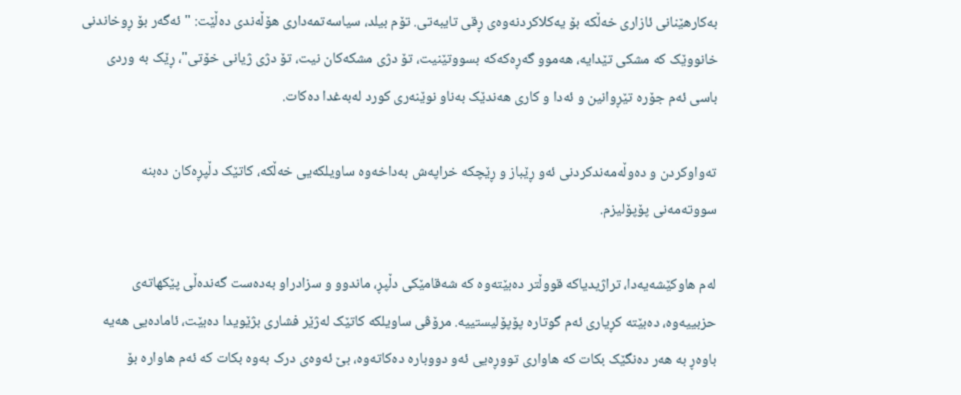بەکارهێنانی ئازاری خەڵکە بۆ یەکلاکردنەوەی ڕقی تایبەتی. تۆم بیلد، سیاسەتمەداری هۆڵەندی دەڵێت: "ئەگەر بۆ ڕوخاندنی خانووێک کە مشکی تێدایە، هەموو گەڕەکەکە بسووتێنیت، تۆ دژی مشکەکان نیت، تۆ دژی ژیانی خۆتی"، ڕێک بە وردی باسی ئەم جۆرە تێڕوانین و ئەدا و کاری هەندێک بەناو نوێنەری کورد لەبەغدا دەکات.

تەواوکردن و دەوڵەمەندکردنی ئەو ڕێباز و ڕێچکە خراپەش بەداخەوە ساویلکەیی خەڵکە، کاتێک دڵپڕەکان دەبنە سووتەمەنی پۆپۆلیزم.

لەم هاوکێشەیەدا، تراژیدیاکە قووڵتر دەبێتەوە کە شەقامێکی دڵپڕ، ماندوو و سزادراو بەدەست گەندەڵی پێکهاتەی حزبییەوە، دەبێتە کڕیاری ئەم گوتارە پۆپۆلیستییە. مرۆڤی ساویلکە کاتێک لەژێر فشاری بژێویدا دەبێت، ئامادەیی هەیە باوەڕ بە هەر دەنگێک بکات کە هاواری تووڕەیی ئەو دووبارە دەکاتەوە، بێ ئەوەی درک بەوە بکات کە ئەم هاوارە بۆ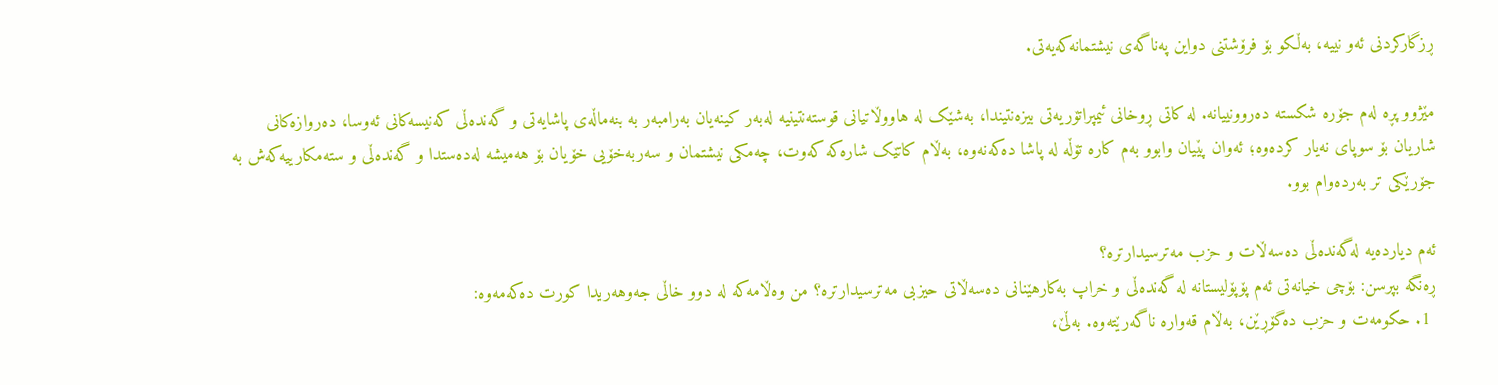ڕزگارکردنی ئەو نییە، بەڵکو بۆ فرۆشتنی دواین پەناگەی نیشتمانەکەیەتی.

مێژوو پڕە لەم جۆرە شکستە دەروونییانە. لە کاتی ڕوخانی ئیمپراتۆریەتی بیزەنتیندا، بەشێک لە هاووڵاتیانی قوستەنتینیە لەبەر کینەیان بەرامبەر بە بنەماڵەی پاشایەتی و گەندەڵی کەنیسەکانی ئەوسا، دەروازەکانی شاریان بۆ سوپای نەیار کردەوە؛ ئەوان پێیان وابوو بەم کارە تۆڵە لە پاشا دەکەنەوە، بەڵام کاتێک شارەکە کەوت، چەمکی نیشتمان و سەربەخۆیی خۆیان بۆ هەمیشە لەدەستدا و گەندەڵی و ستەمکارییەکەش بە جۆرێکی تر بەردەوام بوو.

ئەم دیاردەیە لەگەندەڵی دەسەڵات و حزب مەترسیدارترە؟
ڕەنگە بپرسن: بۆچی خیانەتی ئەم پۆپۆلیستانە لە گەندەڵی و خراپ بەکارهێنانی دەسەڵاتی حیزبی مەترسیدارترە؟ من وەڵامەکە لە دوو خاڵی جەوهەریدا کورت دەکەمەوە:
 1. حکومەت و حزب دەگۆڕێن، بەڵام قەوارە ناگەرێتەوە. بەڵێ،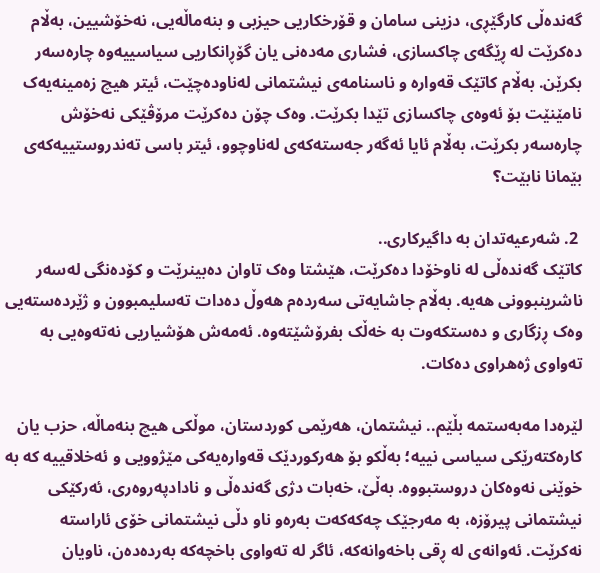گەندەڵی کارگێڕی، دزینی سامان و قۆرخکاریی حیزبی و بنەماڵەیی، نەخۆشیین، بەڵام دەکرێت لە ڕێگەی چاکسازی، فشاری مەدەنی یان گۆڕانکاریی سیاسییەوە چارەسەر بکرێن. بەڵام کاتێک قەوارە و ناسنامەی نیشتمانی لەناودەچێت، ئیتر هیچ زەمینەیەک نامێنێت بۆ ئەوەی چاکسازی تێدا بکرێت. وەک چۆن دەکرێت مرۆڤێکی نەخۆش چارەسەر بکرێت، بەڵام ئایا ئەگەر جەستەکەی لەناوچوو، ئیتر باسی تەندروستییەکەی بێمانا نابێت؟

 2. شەرعیەتدان بە داگیرکاری..
کاتێک گەندەڵی لە ناوخۆدا دەکرێت، هێشتا وەک تاوان دەبینرێت و کۆدەنگی لەسەر ناشرینبوونی هەیە. بەڵام جاشایەتی سەردەم هەوڵ دەدات تەسلیمبوون و ژێردەستەیی وەک ڕزگاری و دەستکەوت بە خەڵک بفرۆشێتەوە. ئەمەش هۆشیاریی نەتەوەیی بە تەواوی ژەهراوی دەکات.

لێرەدا مەبەستمە بڵێم.. نیشتمان، هەرێمی کوردستان، موڵکی هیچ بنەماڵە، حزب یان کارەکتەرێکی سیاسی نییە؛ بەڵکو بۆ هەرکوردێک قەوارەیەکی مێژوویی و ئەخلاقییە کە بە خوێنی نەوەکان دروستبووە. بەڵێ، خەبات دژی گەندەڵی و نادادپەروەری، ئەرکێکی نیشتمانی پیرۆزە، بە مەرجێک چەکەکەت بەرەو ناو دڵی نیشتمانی خۆی ئاراستە نەکرێت. ئەوانەی لە ڕقی باخەوانەکە، ئاگر لە تەواوی باخچەکە بەردەدەن، ناویان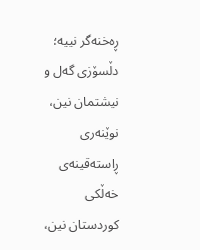ڕەخنەگر نییە؛ دڵسۆزی گەل و نیشتمان نین، نوێنەری ڕاستەقینەی خەڵکی کوردستان نین،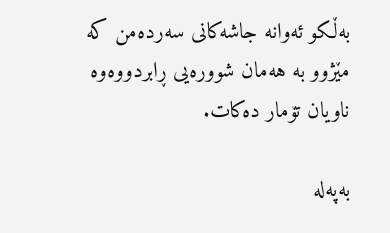بەڵکو ئەوانە جاشەکانی سەردەمن کە مێژوو بە هەمان شوورەیی ڕابردووەوە ناویان تۆمار دەکات.

بەپەلە